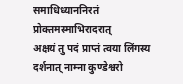समाधिध्याननिरतं प्रोक्तमस्माभिरादरात्
अक्षयं तु पदं प्राप्तं त्वया लिंगस्य दर्शनात् नाम्ना कुण्डेश्वरो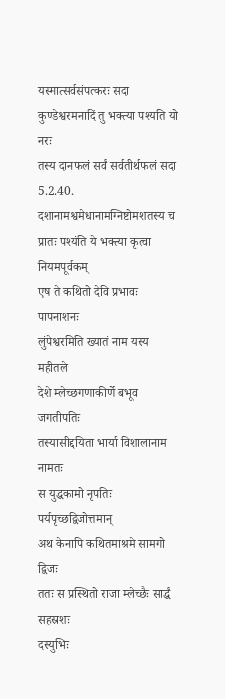यस्मात्सर्वसंपत्करः सदा
कुण्डेश्वरमनादिं तु भक्त्या पश्यति यो नरः
तस्य दानफलं सर्वं सर्वतीर्थफलं सदा 5.2.40.
दशानामश्वमेधानामग्निष्टोमशतस्य च
प्रातः पश्यंति ये भक्त्या कृत्वा नियमपूर्वकम्
एष ते कथितो देवि प्रभावः पापनाशनः
लुंपेश्वरमिति ख्यातं नाम यस्य महीतले
देशे म्लेच्छगणाकीर्णे बभूव जगतीपतिः
तस्यासीद्दयिता भार्या विशालानाम नामतः
स युद्धकामो नृपतिः पर्यपृच्छद्विजोत्तमान्
अथ केनापि कथितमाश्रमे सामगो द्विजः
ततः स प्रस्थितो राजा म्लेच्छैः सार्द्धं सहस्रशः
दस्युभिः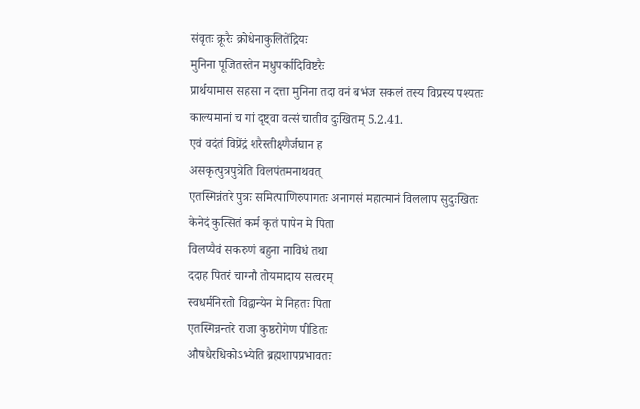संवृतः क्रूरैः क्रोधेनाकुलितेंद्रियः
मुनिना पूजितस्तेन मधुपर्कादिविष्टरैः
प्रार्थयामास सहसा न दत्ता मुनिना तदा वनं बभंज सकलं तस्य विप्रस्य पश्यतः
काल्यमानां च गां दृष्ट्वा वत्सं चातीव दुःखितम् 5.2.41.
एवं वदंतं विप्रेंद्रं शरैस्तीक्ष्णैर्जघान ह
असकृत्पुत्रपुत्रेति विलपंतमनाथवत्
एतस्मिन्नंतरे पुत्रः समित्पाणिरुपागतः अनागसं महात्मानं विललाप सुदुःखितः
केनेदं कुत्सितं कर्म कृतं पापेन मे पिता
विलप्यैवं सकरुणं बहुना नाविधं तथा
ददाह पितरं चाग्नौ तोयमादाय सत्वरम्
स्वधर्मनिरतो विद्वान्येन मे निहतः पिता
एतस्मिन्नन्तरे राजा कुष्ठरोगेण पीडितः
औषधैरधिकोऽभ्येति ब्रह्मशापप्रभावतः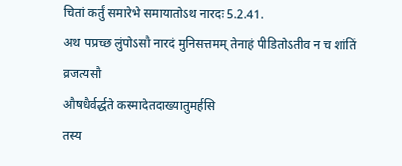चितां कर्तुं समारेभे समायातोऽथ नारदः 5.2.41.
अथ पप्रच्छ लुंपोऽसौ नारदं मुनिसत्तमम् तेनाहं पीडितोऽतीव न च शांतिं व्रजत्यसौ
औषधैर्वर्द्धते कस्मादेतदाख्यातुमर्हसि
तस्य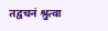तद्वचनं श्रुत्वा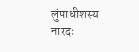लुंपाधीशस्य नारदः